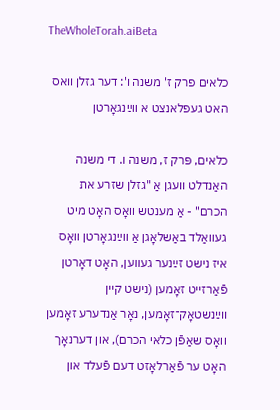TheWholeTorah.aiBeta

כלאים פרק ז' משנה ו': דער גזלן וואס האט געפלאנצט א ווײַנגאָרטן

כלאים, פּרק ז, משנה ו. די משנה האַנדלט וועגן אַ "גזלן שזרע את הכרם" - אַ מענטש וואָס האָט מיט געוואַלד באַשלאָגן אַ ווײַנגאָרטן וואָס איז נישט זײַנער געווען, האָט דאָרטן פֿאַרזייט זאָמען (נישט קיין ווײַנשטאָק־זאָמען, נאָר אַנדערע זאָמען וואָס שאַפֿן כלאי הכרם), און דערנאָך האָט ער פֿאַרלאָזט דעם פֿעלד און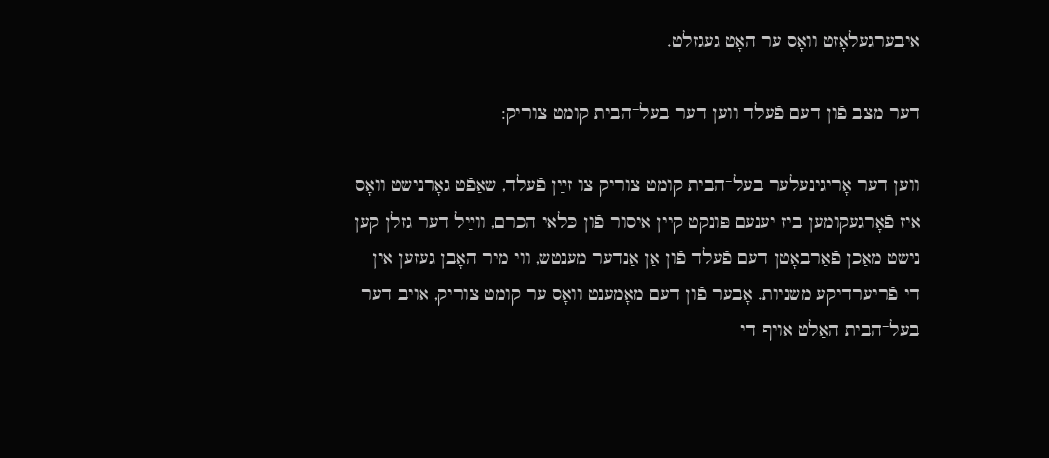איבערגעלאָזט וואָס ער האָט געגזלט.

דער מצב פֿון דעם פֿעלד ווען דער בעל־הבית קומט צוריק:

ווען דער אָריגינעלער בעל־הבית קומט צוריק צו זײַן פֿעלד, שאַפֿט גאָרנישט וואָס איז פֿאָרגעקומען ביז יענעם פּונקט קיין איסור פֿון כּלאי הכרם, ווײַל דער גזלן קען נישט מאַכן פֿאַרבאָטן דעם פֿעלד פֿון אַן אַנדער מענטש, ווי מיר האָבן געזען אין די פֿריערדיקע משניות. אָבער פֿון דעם מאָמענט וואָס ער קומט צוריק, אויב דער בעל־הבית האַלט אויף די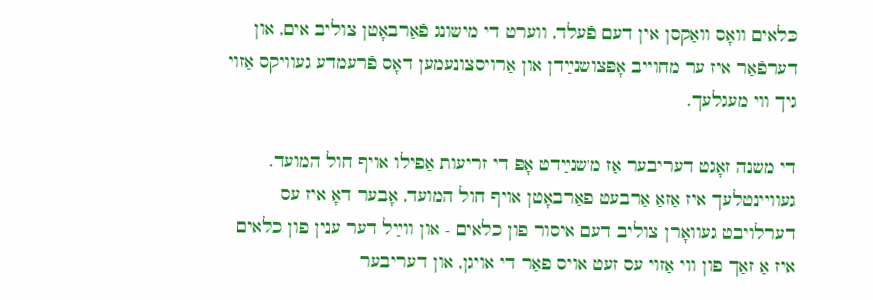כּלאים וואָס וואַקסן אין דעם פֿעלד, ווערט די מישונג פֿאַרבאָטן צוליב אים, און דערפֿאַר איז ער מחוייב אָפּצושנײַדן און אַרויסצונעמען דאָס פֿרעמדע געוויקס אַזוי גיך ווי מעגלעך.

די משנה זאָגט דעריבער אַז מ'שנײַדט אָפּ די זריעות אַפילו אויף חול המועד. געוויינטלעך איז אַזאַ אַרבעט פאַרבאָטן אויף חול המועד, אָבער דאָ איז עס דערלויבט געוואָרן צוליב דעם איסור פון כלאים - און ווײַל דער ענין פון כלאים איז אַ זאַך פון ווי אַזוי עס זעט אויס פאַר די אויגן, און דעריבער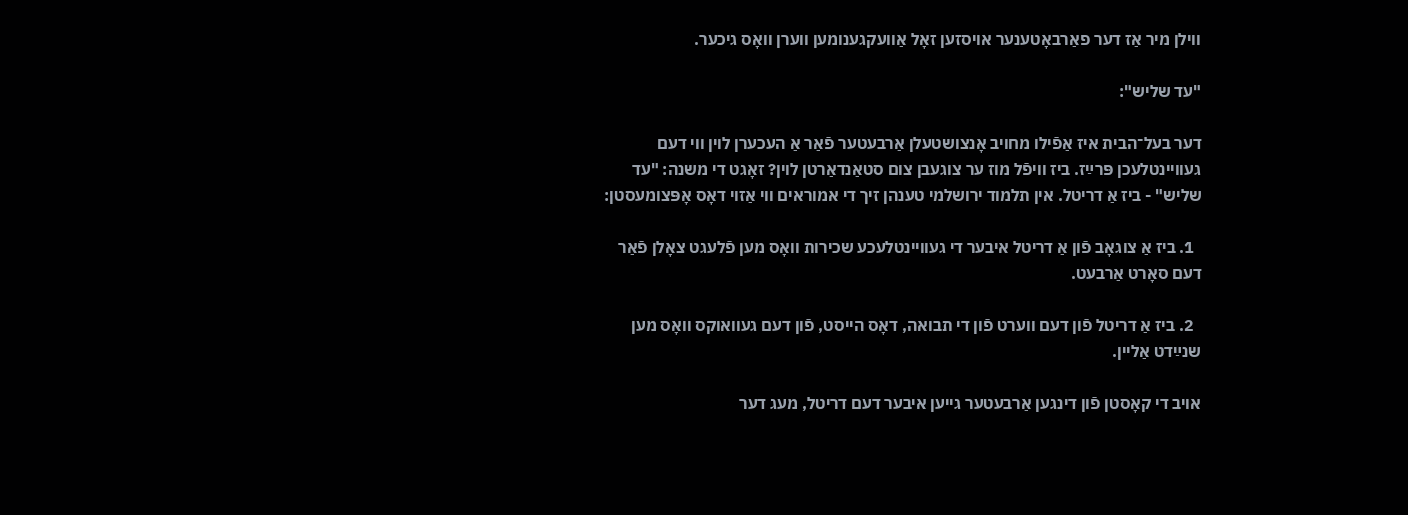ווילן מיר אַז דער פאַרבאָטענער אויסזען זאָל אַוועקגענומען ווערן וואָס גיכער.

"עד שליש":

דער בעל־הבית איז אַפֿילו מחויב אָנצושטעלן אַרבעטער פֿאַר אַ העכערן לוין ווי דעם געוויינטלעכן פּרײַז. ביז וויפֿל מוז ער צוגעבן צום סטאַנדאַרטן לוין? זאָגט די משנה: "עד שליש" - ביז אַ דריטל. אין תלמוד ירושלמי טענהן זיך די אמוראים ווי אַזוי דאָס אָפּצומעסטן:

  1. ביז אַ צוגאָב פֿון אַ דריטל איבער די געוויינטלעכע שכירות וואָס מען פֿלעגט צאָלן פֿאַר דעם סאָרט אַרבעט.

  2. ביז אַ דריטל פֿון דעם ווערט פֿון די תבואה, דאָס הייסט, פֿון דעם געוואוקס וואָס מען שנײַדט אַליין.

אויב די קאָסטן פֿון דינגען אַרבעטער גייען איבער דעם דריטל, מעג דער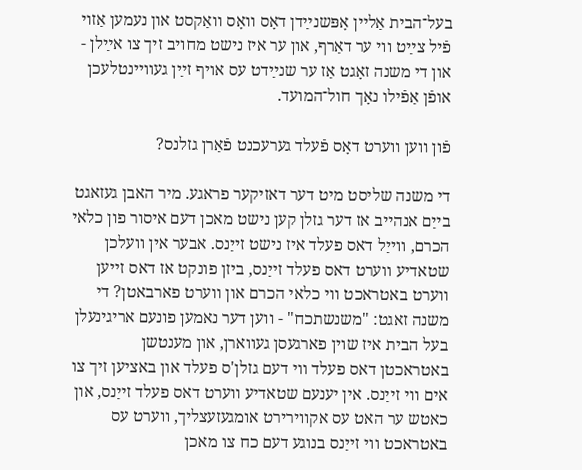בעל־הבית אַליין אָפּשנײַדן דאָס וואָס וואַקסט און נעמען אַזוי פֿיל צײַט ווי ער דאַרף, און ער איז נישט מחויב זיך צו אײַלן - און די משנה זאָגט אַז ער שנײַדט עס אויף זײַן געוויינטלעכן אופֿן אַפֿילו נאָך חול־המועד.

פֿון װען װערט דאָס פֿעלד גערעכנט פֿאַרן גזלנס?

די משנה שליסט מיט דער דאזיקער פראגע. מיר האבן געזאגט בייַם אנהייב אז דער גזלן קען נישט מאכן דעם איסור פון כלאי הכרם, ווייַל דאס פעלד איז נישט זייַנס. אבער אין וועלכן שטאדיע ווערט דאס פעלד זייַנס, ביזן פונקט אז דאס זייען ווערט באטראכט ווי כלאי הכרם און ווערט פארבאטן? די משנה זאגט: "משנשתכח" - ווען דער נאמען פונעם אריגינעלן בעל הבית איז שוין פארגעסן געווארן, און מענטשן באטראכטן דאס פעלד ווי דעם גזלן'ס פעלד און באציען זיך צו אים ווי זייַנס. אין יענעם שטאדיע ווערט דאס פעלד זייַנס, און כאטש ער האט עס אקווירירט אומגעזעצליך, ווערט עס באטראכט ווי זייַנס בנוגע דעם כח צו מאכן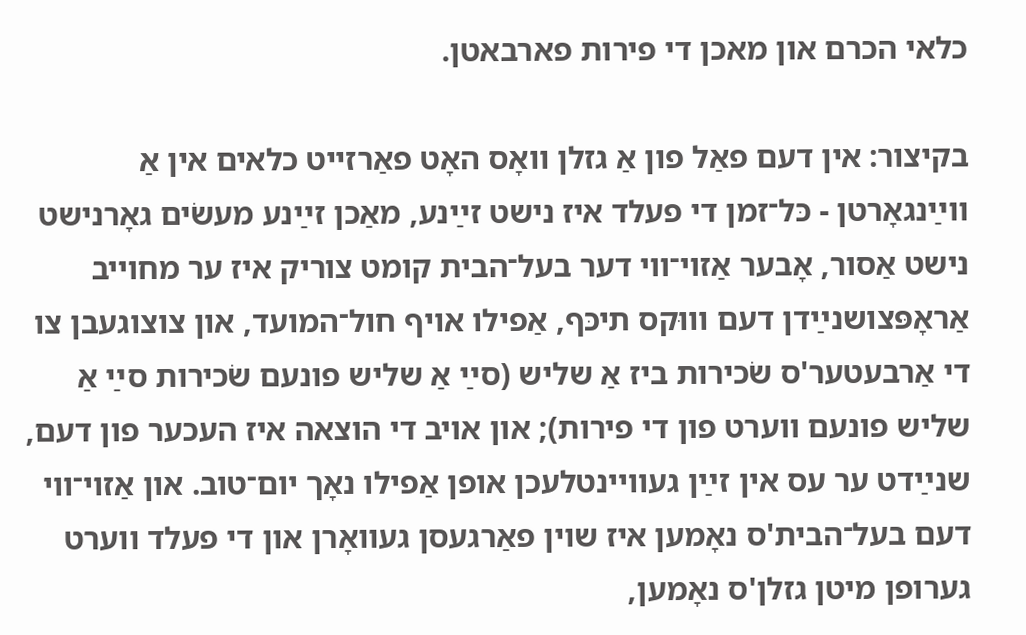כלאי הכרם און מאכן די פירות פארבאטן.

בקיצור: אין דעם פאַל פון אַ גזלן וואָס האָט פאַרזייט כלאים אין אַ ווײַנגאָרטן - כּל־זמן די פעלד איז נישט זײַנע, מאַכן זײַנע מעשׂים גאָרנישט נישט אַסור, אָבער אַזוי־ווי דער בעל־הבית קומט צוריק איז ער מחוייב אַראָפּצושנײַדן דעם וווּקס תיכּף, אַפילו אויף חול־המועד, און צוצוגעבן צו די אַרבעטער'ס שׂכירות ביז אַ שליש (סײַ אַ שליש פונעם שׂכירות סײַ אַ שליש פונעם ווערט פון די פירות); און אויב די הוצאה איז העכער פון דעם, שנײַדט ער עס אין זײַן געוויינטלעכן אופן אַפילו נאָך יום־טוב. און אַזוי־ווי דעם בעל־הבית'ס נאָמען איז שוין פאַרגעסן געוואָרן און די פעלד ווערט גערופן מיטן גזלן'ס נאָמען,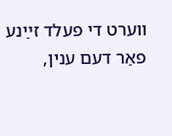ווערט די פעלד זײַנע פאַר דעם ענין,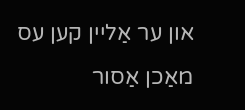און ער אַליין קען עס מאַכן אַסור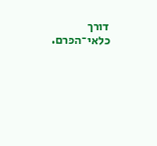דורך כלאי־הכּרם.